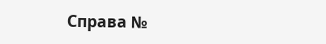Справа №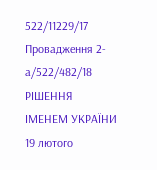522/11229/17
Провадження 2-а/522/482/18
РІШЕННЯ
ІМЕНЕМ УКРАЇНИ
19 лютого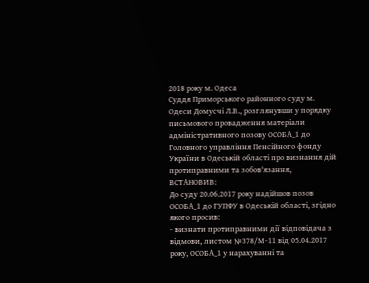2018 року м. Одеса
Суддя Приморського районного суду м. Одеси Домусчі Л.В., розглянувши у порядку письмового провадження матеріали адміністративного позову ОСОБА_1 до Головного управління Пенсійного фонду України в Одеській області про визнання дій протиправними та зобов'язання,
ВСТАНОВИВ:
До суду 20.06.2017 року надійшов позов ОСОБА_1 до ГУПФУ в Одеській області, згідно якого просив:
- визнати протиправними дії відповідача з відмови, листом №378/М-11 від 05.04.2017 року, ОСОБА_1 у нарахуванні та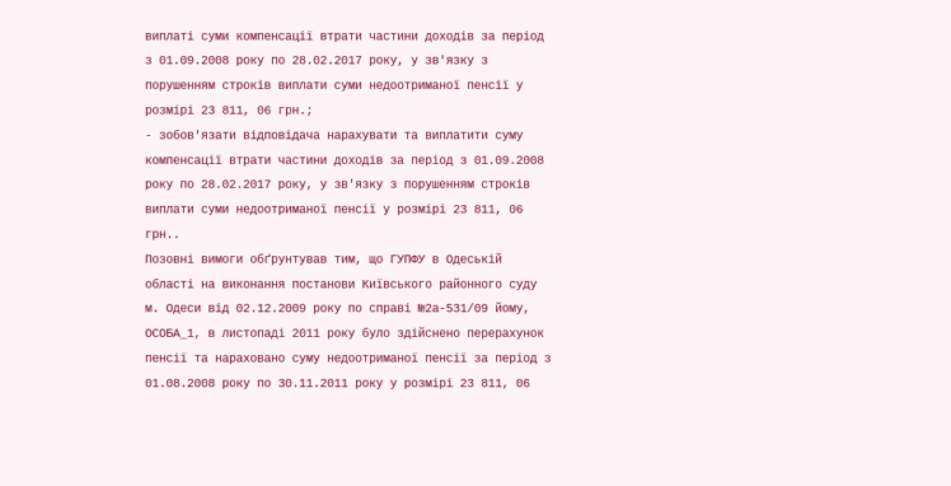виплаті суми компенсації втрати частини доходів за період з 01.09.2008 року по 28.02.2017 року, у зв'язку з порушенням строків виплати суми недоотриманої пенсії у розмірі 23 811, 06 грн.;
- зобов'язати відповідача нарахувати та виплатити суму компенсації втрати частини доходів за період з 01.09.2008 року по 28.02.2017 року, у зв'язку з порушенням строків виплати суми недоотриманої пенсії у розмірі 23 811, 06 грн..
Позовні вимоги обґрунтував тим, що ГУПФУ в Одеській області на виконання постанови Київського районного суду м. Одеси від 02.12.2009 року по справі №2а-531/09 йому, ОСОБА_1, в листопаді 2011 року було здійснено перерахунок пенсії та нараховано суму недоотриманої пенсії за період з 01.08.2008 року по 30.11.2011 року у розмірі 23 811, 06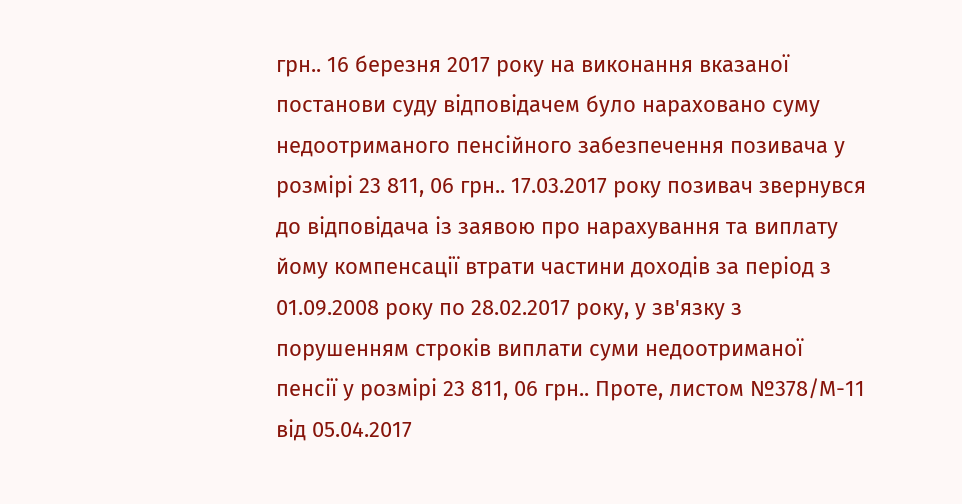грн.. 16 березня 2017 року на виконання вказаної постанови суду відповідачем було нараховано суму недоотриманого пенсійного забезпечення позивача у розмірі 23 811, 06 грн.. 17.03.2017 року позивач звернувся до відповідача із заявою про нарахування та виплату йому компенсації втрати частини доходів за період з 01.09.2008 року по 28.02.2017 року, у зв'язку з порушенням строків виплати суми недоотриманої пенсії у розмірі 23 811, 06 грн.. Проте, листом №378/М-11 від 05.04.2017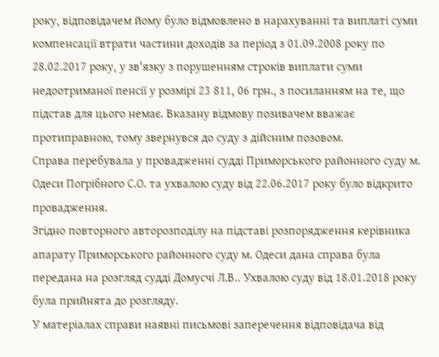року, відповідачем йому було відмовлено в нарахуванні та виплаті суми компенсації втрати частини доходів за період з 01.09.2008 року по 28.02.2017 року, у зв'язку з порушенням строків виплати суми недоотриманої пенсії у розмірі 23 811, 06 грн., з посиланням на те, що підстав для цього немає. Вказану відмову позивачем вважає протиправною, тому звернувся до суду з дійсним позовом.
Справа перебувала у провадженні судді Приморського районного суду м. Одеси Погрібного С.О. та ухвалою суду від 22.06.2017 року було відкрито провадження.
Згідно повторного авторозподілу на підставі розпорядження керівника апарату Приморського районного суду м. Одеси дана справа була передана на розгляд судді Домусчі Л.В.. Ухвалою суду від 18.01.2018 року була прийнята до розгляду.
У матеріалах справи наявні письмові заперечення відповідача від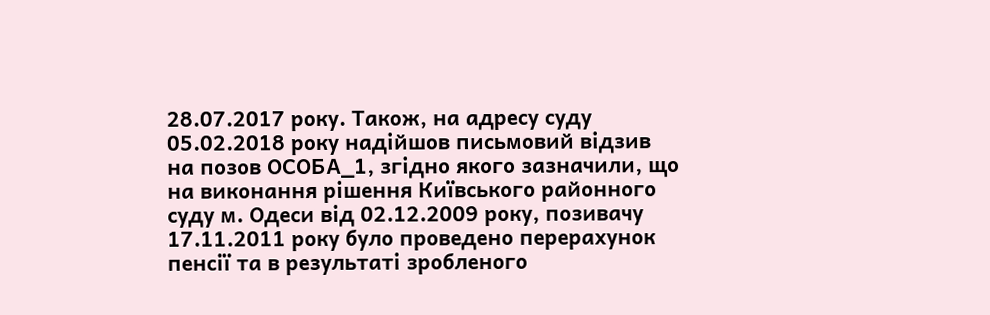28.07.2017 року. Також, на адресу суду 05.02.2018 року надійшов письмовий відзив на позов ОСОБА_1, згідно якого зазначили, що на виконання рішення Київського районного суду м. Одеси від 02.12.2009 року, позивачу 17.11.2011 року було проведено перерахунок пенсії та в результаті зробленого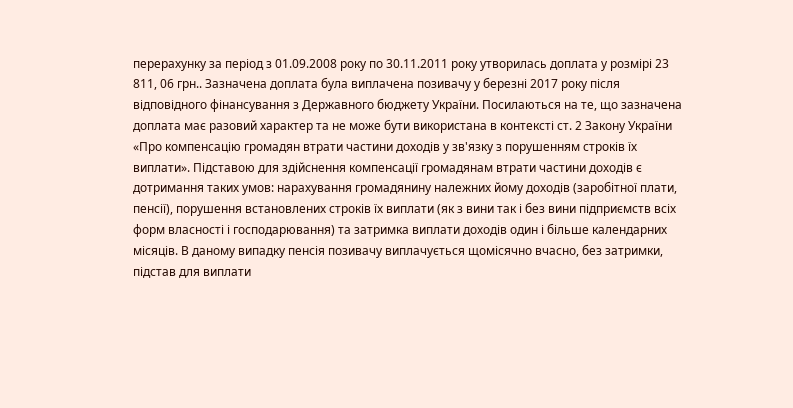перерахунку за період з 01.09.2008 року по 30.11.2011 року утворилась доплата у розмірі 23 811, 06 грн.. Зазначена доплата була виплачена позивачу у березні 2017 року після відповідного фінансування з Державного бюджету України. Посилаються на те, що зазначена доплата має разовий характер та не може бути використана в контексті ст. 2 Закону України «Про компенсацію громадян втрати частини доходів у зв'язку з порушенням строків їх виплати». Підставою для здійснення компенсації громадянам втрати частини доходів є дотримання таких умов: нарахування громадянину належних йому доходів (заробітної плати, пенсії), порушення встановлених строків їх виплати (як з вини так і без вини підприємств всіх форм власності і господарювання) та затримка виплати доходів один і більше календарних місяців. В даному випадку пенсія позивачу виплачується щомісячно вчасно, без затримки, підстав для виплати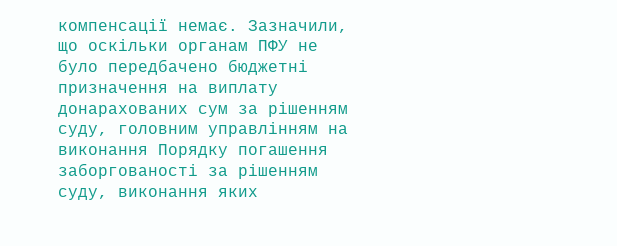компенсації немає. Зазначили, що оскільки органам ПФУ не було передбачено бюджетні призначення на виплату донарахованих сум за рішенням суду, головним управлінням на виконання Порядку погашення заборгованості за рішенням суду, виконання яких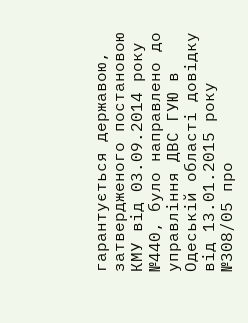гарантується державою, затвердженого постановою КМУ від 03.09.2014 року №440, було направлено до управління ДВС ГУЮ в Одеській області довідку від 13.01.2015 року №308/05 про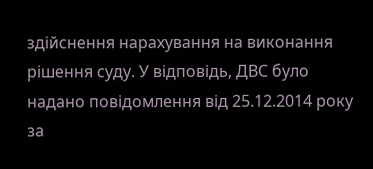здійснення нарахування на виконання рішення суду. У відповідь, ДВС було надано повідомлення від 25.12.2014 року за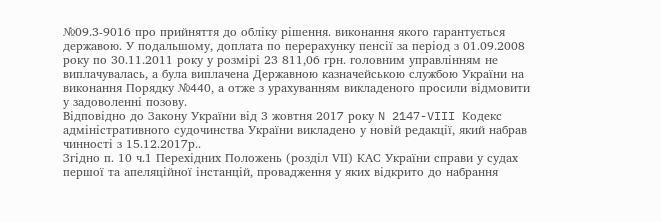№09.3-9016 про прийняття до обліку рішення. виконання якого гарантується державою. У подальшому, доплата по перерахунку пенсії за період з 01.09.2008 року по 30.11.2011 року у розмірі 23 811,06 грн. головним управлінням не виплачувалась, а була виплачена Державною казначейською службою України на виконання Порядку №440, а отже з урахуванням викладеного просили відмовити у задоволенні позову.
Відповідно до Закону України від 3 жовтня 2017 року N 2147-VIII Кодекс адміністративного судочинства України викладено у новій редакції, який набрав чинності з 15.12.2017р..
Згідно п. 10 ч.1 Перехідних Положень (розділ VІІ) КАС України справи у судах першої та апеляційної інстанцій, провадження у яких відкрито до набрання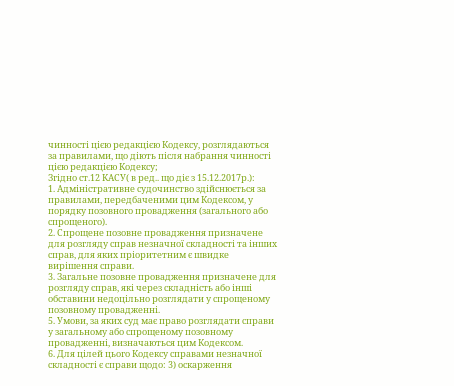чинності цією редакцією Кодексу, розглядаються за правилами, що діють після набрання чинності цією редакцією Кодексу;
Згідно ст.12 КАСУ( в ред.. що діє з 15.12.2017р.):
1. Адміністративне судочинство здійснюється за правилами, передбаченими цим Кодексом, у порядку позовного провадження (загального або спрощеного).
2. Спрощене позовне провадження призначене для розгляду справ незначної складності та інших справ, для яких пріоритетним є швидке вирішення справи.
3. Загальне позовне провадження призначене для розгляду справ, які через складність або інші обставини недоцільно розглядати у спрощеному позовному провадженні.
5. Умови, за яких суд має право розглядати справи у загальному або спрощеному позовному провадженні, визначаються цим Кодексом.
6. Для цілей цього Кодексу справами незначної складності є справи щодо: 3) оскарження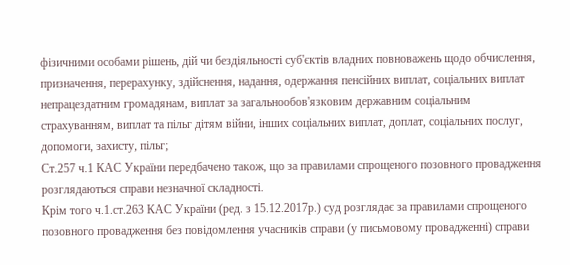фізичними особами рішень, дій чи бездіяльності суб'єктів владних повноважень щодо обчислення, призначення, перерахунку, здійснення, надання, одержання пенсійних виплат, соціальних виплат непрацездатним громадянам, виплат за загальнообов'язковим державним соціальним страхуванням, виплат та пільг дітям війни, інших соціальних виплат, доплат, соціальних послуг, допомоги, захисту, пільг;
Ст.257 ч.1 КАС України передбачено також, що за правилами спрощеного позовного провадження розглядаються справи незначної складності.
Крім того ч.1.ст.263 КАС України (ред. з 15.12.2017р.) суд розглядає за правилами спрощеного позовного провадження без повідомлення учасників справи (у письмовому провадженні) справи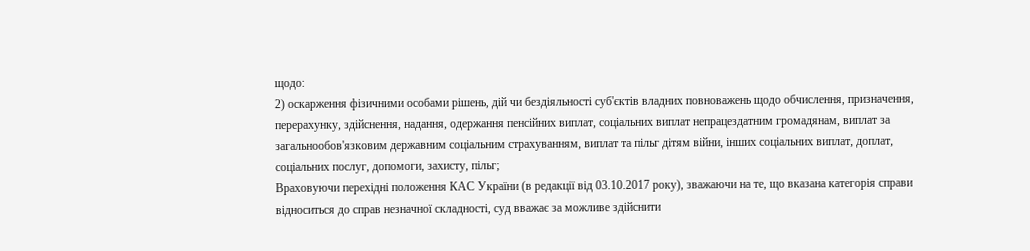щодо:
2) оскарження фізичними особами рішень, дій чи бездіяльності суб'єктів владних повноважень щодо обчислення, призначення, перерахунку, здійснення, надання, одержання пенсійних виплат, соціальних виплат непрацездатним громадянам, виплат за загальнообов'язковим державним соціальним страхуванням, виплат та пільг дітям війни, інших соціальних виплат, доплат, соціальних послуг, допомоги, захисту, пільг;
Враховуючи перехідні положення КАС України (в редакції від 03.10.2017 року), зважаючи на те, що вказана категорія справи відноситься до справ незначної складності, суд вважає за можливе здійснити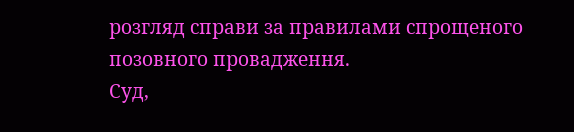розгляд справи за правилами спрощеного позовного провадження.
Суд,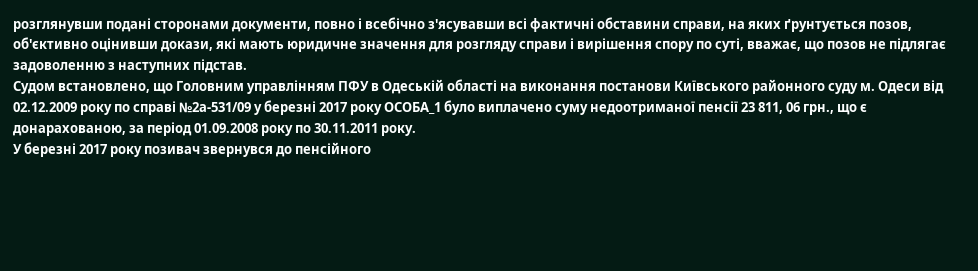розглянувши подані сторонами документи, повно і всебічно з'ясувавши всі фактичні обставини справи, на яких ґрунтується позов, об'єктивно оцінивши докази, які мають юридичне значення для розгляду справи і вирішення спору по суті, вважає, що позов не підлягає задоволенню з наступних підстав.
Судом встановлено, що Головним управлінням ПФУ в Одеській області на виконання постанови Київського районного суду м. Одеси від 02.12.2009 року по справі №2а-531/09 у березні 2017 року ОСОБА_1 було виплачено суму недоотриманої пенсії 23 811, 06 грн., що є донарахованою, за період 01.09.2008 року по 30.11.2011 року.
У березні 2017 року позивач звернувся до пенсійного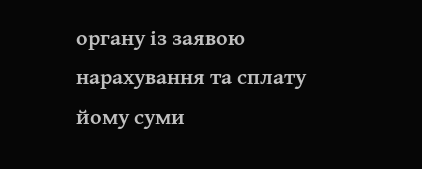органу із заявою нарахування та сплату йому суми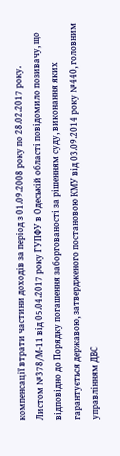компенсації втрати частини доходів за період з 01.09.2008 року по 28.02.2017 року.
Листом №378/М-11 від 05.04.2017 року ГУПФУ в Одеській області повідомило позивачу, що відповідно до Порядку погашення заборгованості за рішенням суду, виконання яких гарантується державою, затвердженого постановою КМУ від 03.09.2014 року №440, головним управлінням ДВС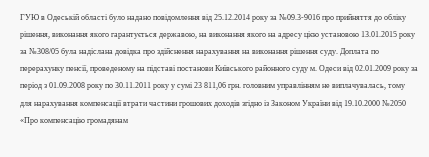ГУЮ в Одеській області було надано повідомлення від 25.12.2014 року за №09.3-9016 про прийняття до обліку рішення, виконання якого гарантується державою, на виконання якого на адресу цією установою 13.01.2015 року за №308/05 була надіслана довідка про здійснення нарахування на виконання рішення суду. Доплата по перерахунку пенсії, проведеному на підставі постанови Київського районного суду м. Одеси від 02.01.2009 року за період з 01.09.2008 року по 30.11.2011 року у сумі 23 811,06 грн. головним управлінням не виплачувалась, тому для нарахування компенсації втрати частини грошових доходів згідно із Законом України від 19.10.2000 №2050 «Про компенсацію громадянам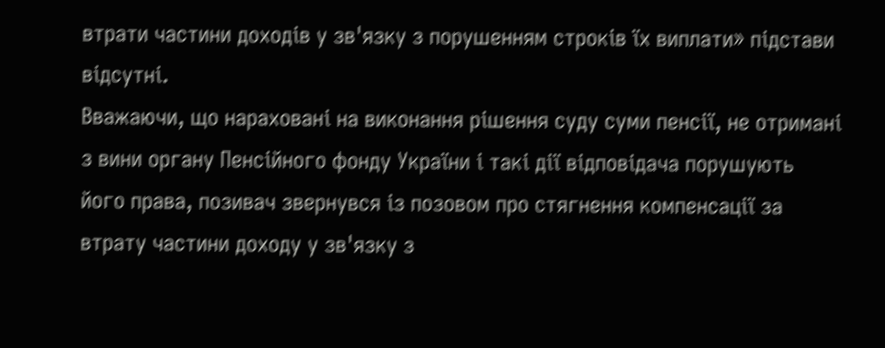втрати частини доходів у зв'язку з порушенням строків їх виплати» підстави відсутні.
Вважаючи, що нараховані на виконання рішення суду суми пенсії, не отримані з вини органу Пенсійного фонду України і такі дії відповідача порушують його права, позивач звернувся із позовом про стягнення компенсації за втрату частини доходу у зв'язку з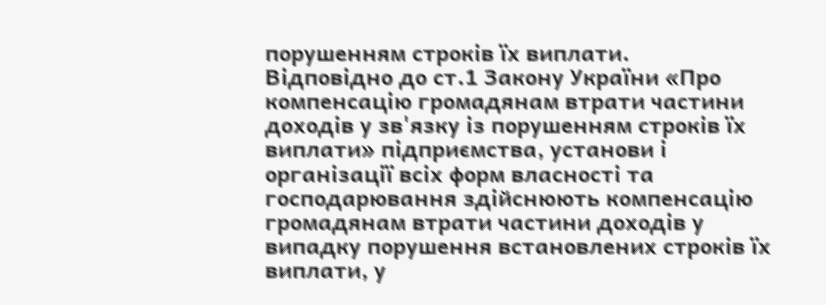порушенням строків їх виплати.
Відповідно до ст.1 Закону України «Про компенсацію громадянам втрати частини доходів у зв'язку із порушенням строків їх виплати» підприємства, установи і організації всіх форм власності та господарювання здійснюють компенсацію громадянам втрати частини доходів у випадку порушення встановлених строків їх виплати, у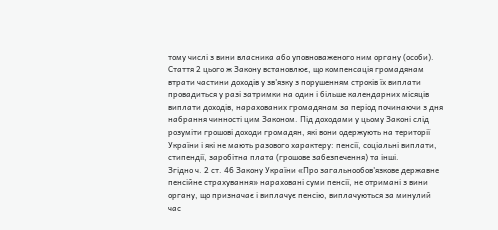тому числі з вини власника або уповноваженого ним органу (особи).
Стаття 2 цього ж Закону встановлює, що компенсація громадянам втрати частини доходів у зв'язку з порушенням строків їх виплати провадиться у разі затримки на один і більше календарних місяців виплати доходів, нарахованих громадянам за період починаючи з дня набрання чинності цим Законом. Під доходами у цьому Законі слід розуміти грошові доходи громадян, які вони одержують на території України і які не мають разового характеру: пенсії, соціальні виплати, стипендії, заробітна плата (грошове забезпечення) та інші.
Згідно ч. 2 ст. 46 Закону України «Про загальнообов'язкове державне пенсійне страхування» нараховані суми пенсії, не отримані з вини органу, що призначає і виплачує пенсію, виплачуються за минулий час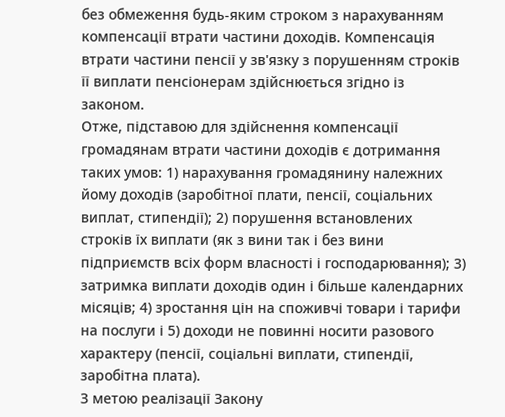без обмеження будь-яким строком з нарахуванням компенсації втрати частини доходів. Компенсація втрати частини пенсії у зв'язку з порушенням строків її виплати пенсіонерам здійснюється згідно із законом.
Отже, підставою для здійснення компенсації громадянам втрати частини доходів є дотримання таких умов: 1) нарахування громадянину належних йому доходів (заробітної плати, пенсії, соціальних виплат, стипендії); 2) порушення встановлених строків їх виплати (як з вини так і без вини підприємств всіх форм власності і господарювання); 3) затримка виплати доходів один і більше календарних місяців; 4) зростання цін на споживчі товари і тарифи на послуги і 5) доходи не повинні носити разового характеру (пенсії, соціальні виплати, стипендії, заробітна плата).
З метою реалізації Закону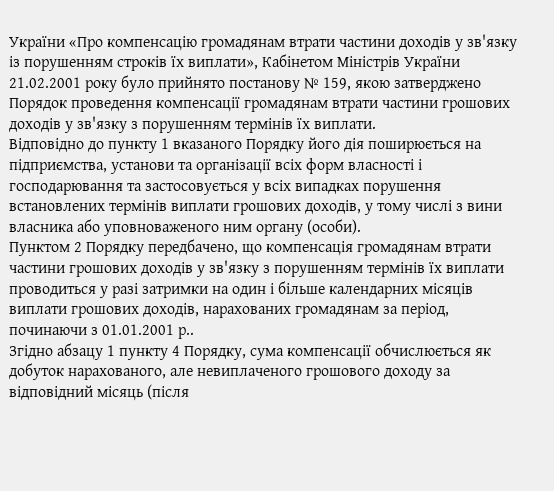України «Про компенсацію громадянам втрати частини доходів у зв'язку із порушенням строків їх виплати», Кабінетом Міністрів України 21.02.2001 року було прийнято постанову № 159, якою затверджено Порядок проведення компенсації громадянам втрати частини грошових доходів у зв'язку з порушенням термінів їх виплати.
Відповідно до пункту 1 вказаного Порядку його дія поширюється на підприємства, установи та організації всіх форм власності і господарювання та застосовується у всіх випадках порушення встановлених термінів виплати грошових доходів, у тому числі з вини власника або уповноваженого ним органу (особи).
Пунктом 2 Порядку передбачено, що компенсація громадянам втрати частини грошових доходів у зв'язку з порушенням термінів їх виплати проводиться у разі затримки на один і більше календарних місяців виплати грошових доходів, нарахованих громадянам за період, починаючи з 01.01.2001 р..
Згідно абзацу 1 пункту 4 Порядку, сума компенсації обчислюється як добуток нарахованого, але невиплаченого грошового доходу за відповідний місяць (після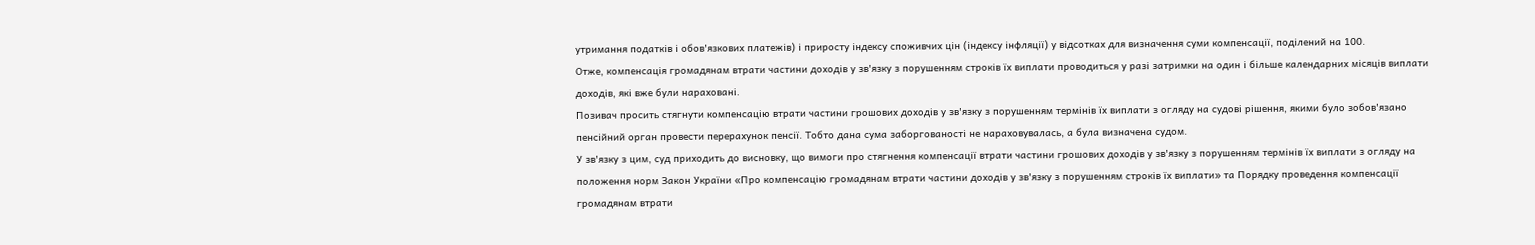утримання податків і обов'язкових платежів) і приросту індексу споживчих цін (індексу інфляції) у відсотках для визначення суми компенсації, поділений на 100.
Отже, компенсація громадянам втрати частини доходів у зв'язку з порушенням строків їх виплати проводиться у разі затримки на один і більше календарних місяців виплати доходів, які вже були нараховані.
Позивач просить стягнути компенсацію втрати частини грошових доходів у зв'язку з порушенням термінів їх виплати з огляду на судові рішення, якими було зобов'язано пенсійний орган провести перерахунок пенсії. Тобто дана сума заборгованості не нараховувалась, а була визначена судом.
У зв'язку з цим, суд приходить до висновку, що вимоги про стягнення компенсації втрати частини грошових доходів у зв'язку з порушенням термінів їх виплати з огляду на положення норм Закон України «Про компенсацію громадянам втрати частини доходів у зв'язку з порушенням строків їх виплати» та Порядку проведення компенсації громадянам втрати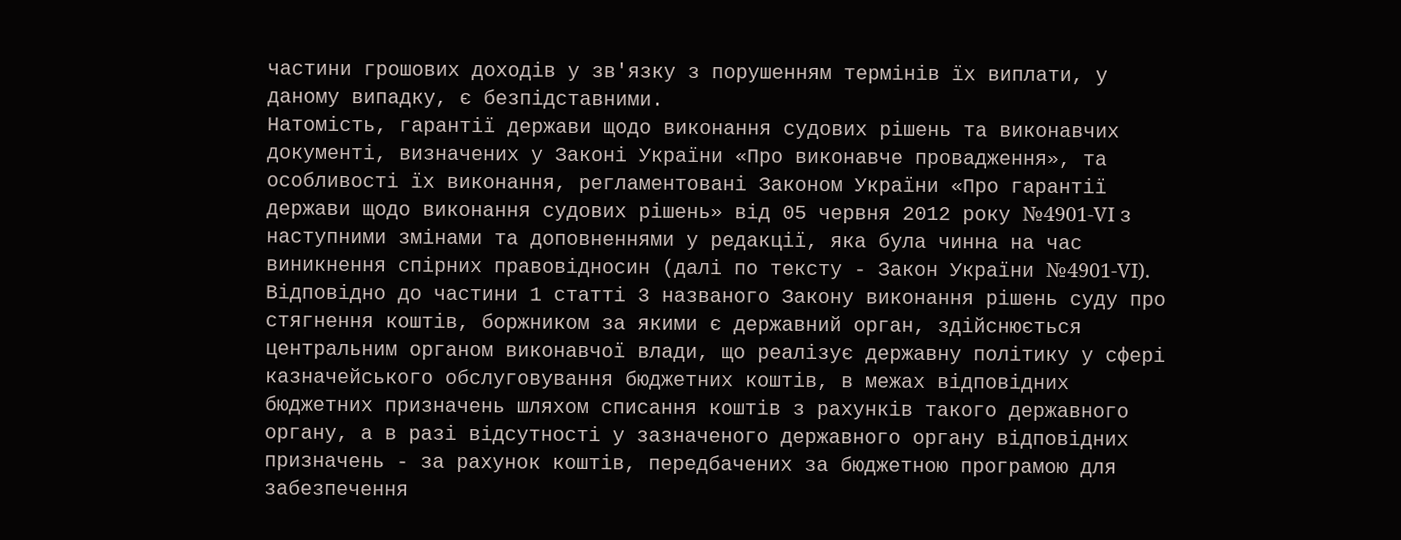частини грошових доходів у зв'язку з порушенням термінів їх виплати, у даному випадку, є безпідставними.
Натомість, гарантії держави щодо виконання судових рішень та виконавчих документі, визначених у Законі України «Про виконавче провадження», та особливості їх виконання, регламентовані Законом України «Про гарантії держави щодо виконання судових рішень» від 05 червня 2012 року №4901-VI з наступними змінами та доповненнями у редакції, яка була чинна на час виникнення спірних правовідносин (далі по тексту - Закон України №4901-VI).
Відповідно до частини 1 статті 3 названого Закону виконання рішень суду про стягнення коштів, боржником за якими є державний орган, здійснюється центральним органом виконавчої влади, що реалізує державну політику у сфері казначейського обслуговування бюджетних коштів, в межах відповідних бюджетних призначень шляхом списання коштів з рахунків такого державного органу, а в разі відсутності у зазначеного державного органу відповідних призначень - за рахунок коштів, передбачених за бюджетною програмою для забезпечення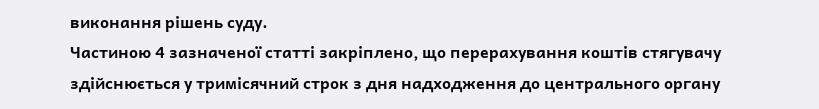виконання рішень суду.
Частиною 4 зазначеної статті закріплено, що перерахування коштів стягувачу здійснюється у тримісячний строк з дня надходження до центрального органу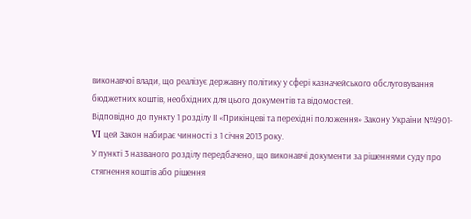виконавчої влади, що реалізує державну політику у сфері казначейського обслуговування бюджетних коштів, необхідних для цього документів та відомостей.
Відповідно до пункту 1 розділу ІІ «Прикінцеві та перехідні положення» Закону України №4901-VI цей Закон набирає чинності з 1 січня 2013 року.
У пункті 3 названого розділу передбачено, що виконавчі документи за рішеннями суду про стягнення коштів або рішення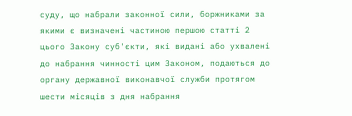суду, що набрали законної сили, боржниками за якими є визначені частиною першою статті 2 цього Закону суб'єкти, які видані або ухвалені до набрання чинності цим Законом, подаються до органу державної виконавчої служби протягом шести місяців з дня набрання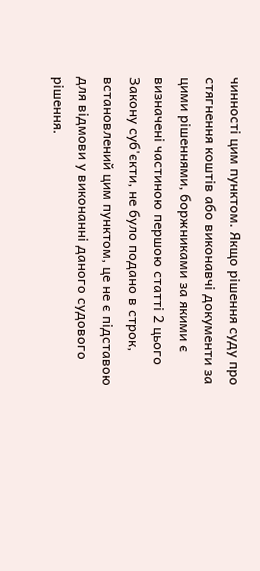чинності цим пунктом. Якщо рішення суду про стягнення коштів або виконавчі документи за цими рішеннями, боржниками за якими є визначені частиною першою статті 2 цього Закону суб'єкти, не було подано в строк, встановлений цим пунктом, це не є підставою для відмови у виконанні даного судового рішення.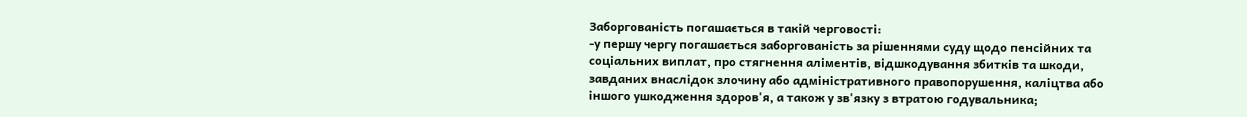Заборгованість погашається в такій черговості:
-у першу чергу погашається заборгованість за рішеннями суду щодо пенсійних та соціальних виплат, про стягнення аліментів, відшкодування збитків та шкоди, завданих внаслідок злочину або адміністративного правопорушення, каліцтва або іншого ушкодження здоров'я, а також у зв'язку з втратою годувальника;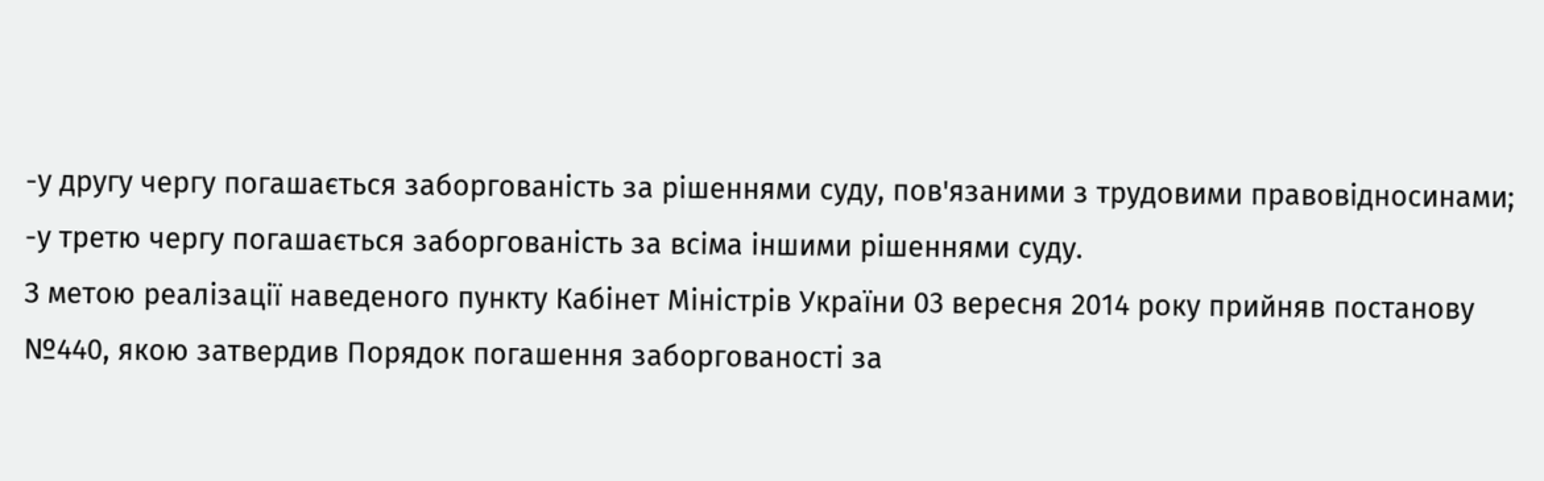-у другу чергу погашається заборгованість за рішеннями суду, пов'язаними з трудовими правовідносинами;
-у третю чергу погашається заборгованість за всіма іншими рішеннями суду.
З метою реалізації наведеного пункту Кабінет Міністрів України 03 вересня 2014 року прийняв постанову №440, якою затвердив Порядок погашення заборгованості за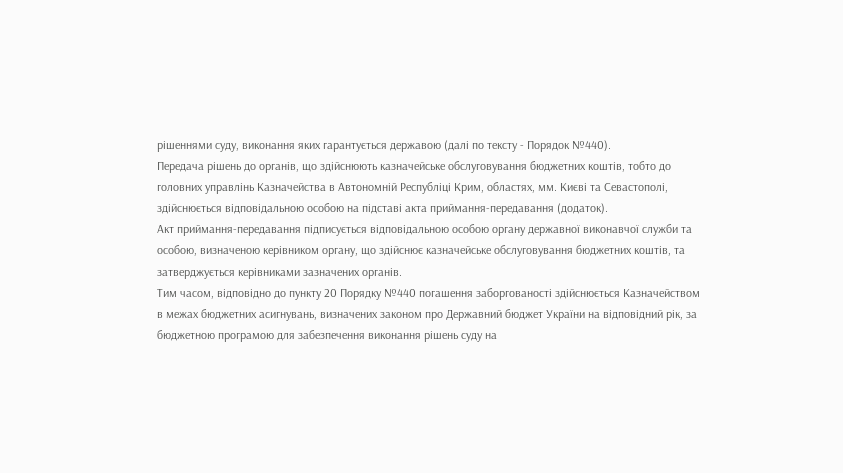рішеннями суду, виконання яких гарантується державою (далі по тексту - Порядок №440).
Передача рішень до органів, що здійснюють казначейське обслуговування бюджетних коштів, тобто до головних управлінь Казначейства в Автономній Республіці Крим, областях, мм. Києві та Севастополі, здійснюється відповідальною особою на підставі акта приймання-передавання (додаток).
Акт приймання-передавання підписується відповідальною особою органу державної виконавчої служби та особою, визначеною керівником органу, що здійснює казначейське обслуговування бюджетних коштів, та затверджується керівниками зазначених органів.
Тим часом, відповідно до пункту 20 Порядку №440 погашення заборгованості здійснюється Казначейством в межах бюджетних асигнувань, визначених законом про Державний бюджет України на відповідний рік, за бюджетною програмою для забезпечення виконання рішень суду на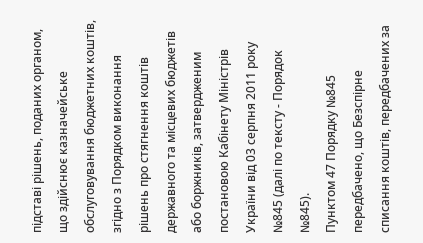підставі рішень, поданих органом, що здійснює казначейське обслуговування бюджетних коштів, згідно з Порядком виконання рішень про стягнення коштів державного та місцевих бюджетів або боржників, затвердженим постановою Кабінету Міністрів України від 03 серпня 2011 року №845 (далі по тексту - Порядок №845).
Пунктом 47 Порядку №845 передбачено, що Безспірне списання коштів, передбачених за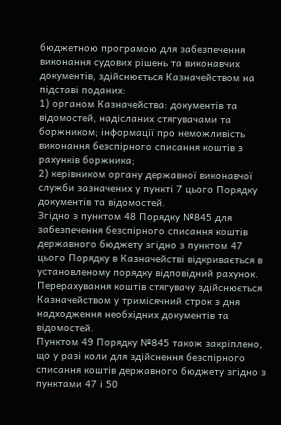бюджетною програмою для забезпечення виконання судових рішень та виконавчих документів, здійснюється Казначейством на підставі поданих:
1) органом Казначейства: документів та відомостей, надісланих стягувачами та боржником; інформації про неможливість виконання безспірного списання коштів з рахунків боржника;
2) керівником органу державної виконавчої служби зазначених у пункті 7 цього Порядку документів та відомостей.
Згідно з пунктом 48 Порядку №845 для забезпечення безспірного списання коштів державного бюджету згідно з пунктом 47 цього Порядку в Казначействі відкривається в установленому порядку відповідний рахунок.
Перерахування коштів стягувачу здійснюється Казначейством у тримісячний строк з дня надходження необхідних документів та відомостей.
Пунктом 49 Порядку №845 також закріплено, що у разі коли для здійснення безспірного списання коштів державного бюджету згідно з пунктами 47 і 50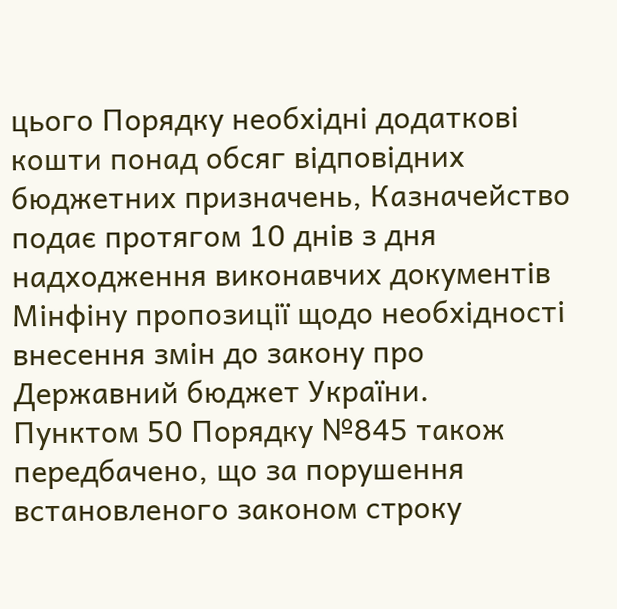цього Порядку необхідні додаткові кошти понад обсяг відповідних бюджетних призначень, Казначейство подає протягом 10 днів з дня надходження виконавчих документів Мінфіну пропозиції щодо необхідності внесення змін до закону про Державний бюджет України.
Пунктом 50 Порядку №845 також передбачено, що за порушення встановленого законом строку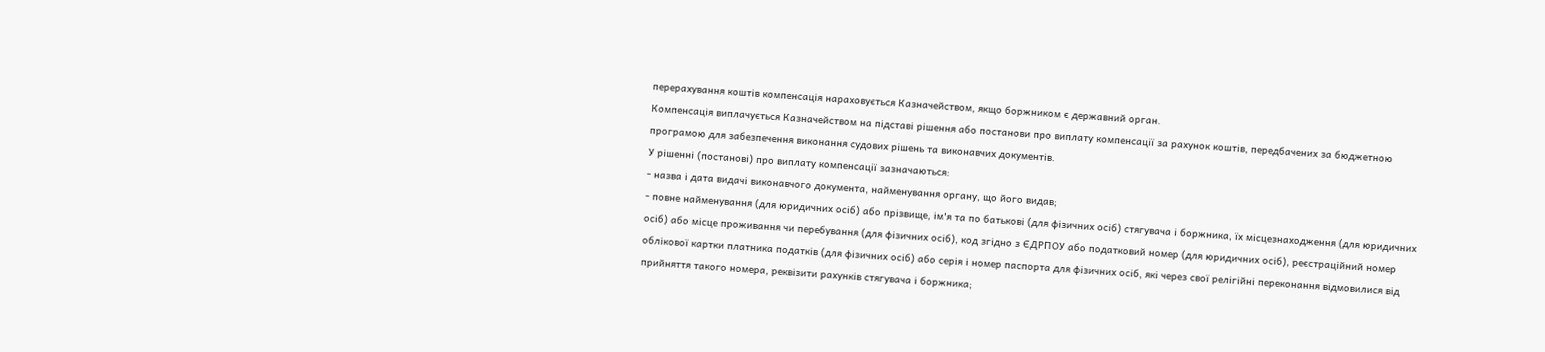перерахування коштів компенсація нараховується Казначейством, якщо боржником є державний орган.
Компенсація виплачується Казначейством на підставі рішення або постанови про виплату компенсації за рахунок коштів, передбачених за бюджетною програмою для забезпечення виконання судових рішень та виконавчих документів.
У рішенні (постанові) про виплату компенсації зазначаються:
- назва і дата видачі виконавчого документа, найменування органу, що його видав;
- повне найменування (для юридичних осіб) або прізвище, ім'я та по батькові (для фізичних осіб) стягувача і боржника, їх місцезнаходження (для юридичних осіб) або місце проживання чи перебування (для фізичних осіб), код згідно з ЄДРПОУ або податковий номер (для юридичних осіб), реєстраційний номер облікової картки платника податків (для фізичних осіб) або серія і номер паспорта для фізичних осіб, які через свої релігійні переконання відмовилися від прийняття такого номера, реквізити рахунків стягувача і боржника;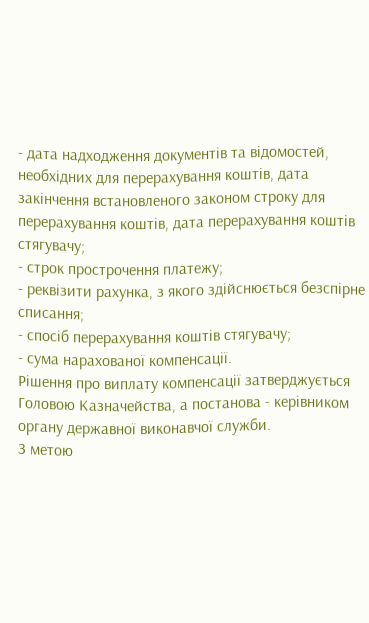- дата надходження документів та відомостей, необхідних для перерахування коштів, дата закінчення встановленого законом строку для перерахування коштів, дата перерахування коштів стягувачу;
- строк прострочення платежу;
- реквізити рахунка, з якого здійснюється безспірне списання;
- спосіб перерахування коштів стягувачу;
- сума нарахованої компенсації.
Рішення про виплату компенсації затверджується Головою Казначейства, а постанова - керівником органу державної виконавчої служби.
З метою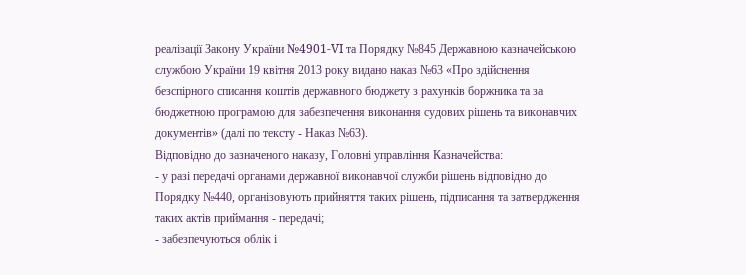реалізації Закону України №4901-VI та Порядку №845 Державною казначейською службою України 19 квітня 2013 року видано наказ №63 «Про здійснення безспірного списання коштів державного бюджету з рахунків боржника та за бюджетною програмою для забезпечення виконання судових рішень та виконавчих документів» (далі по тексту - Наказ №63).
Відповідно до зазначеного наказу, Головні управління Казначейства:
- у разі передачі органами державної виконавчої служби рішень відповідно до Порядку №440, організовують прийняття таких рішень, підписання та затвердження таких актів приймання - передачі;
- забезпечуються облік і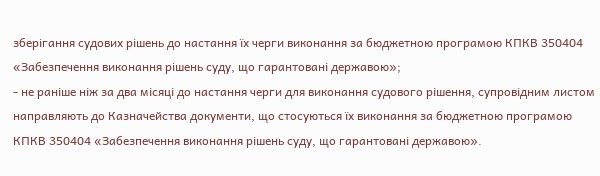зберігання судових рішень до настання їх черги виконання за бюджетною програмою КПКВ 350404 «Забезпечення виконання рішень суду, що гарантовані державою»;
- не раніше ніж за два місяці до настання черги для виконання судового рішення, супровідним листом направляють до Казначейства документи, що стосуються їх виконання за бюджетною програмою КПКВ 350404 «Забезпечення виконання рішень суду, що гарантовані державою».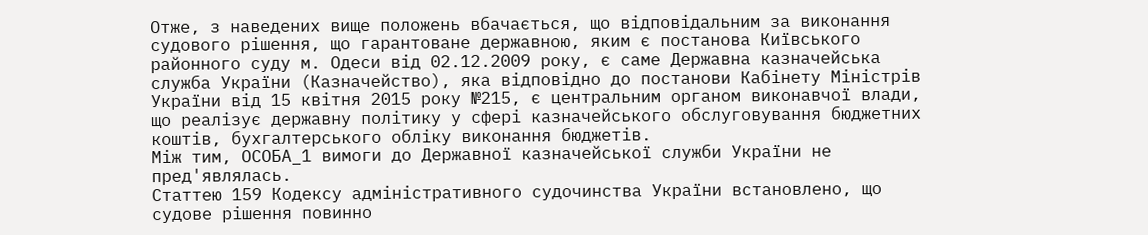Отже, з наведених вище положень вбачається, що відповідальним за виконання судового рішення, що гарантоване державною, яким є постанова Київського районного суду м. Одеси від 02.12.2009 року, є саме Державна казначейська служба України (Казначейство), яка відповідно до постанови Кабінету Міністрів України від 15 квітня 2015 року №215, є центральним органом виконавчої влади, що реалізує державну політику у сфері казначейського обслуговування бюджетних коштів, бухгалтерського обліку виконання бюджетів.
Між тим, ОСОБА_1 вимоги до Державної казначейської служби України не пред'являлась.
Статтею 159 Кодексу адміністративного судочинства України встановлено, що судове рішення повинно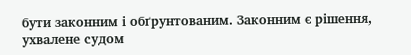бути законним і обґрунтованим. Законним є рішення, ухвалене судом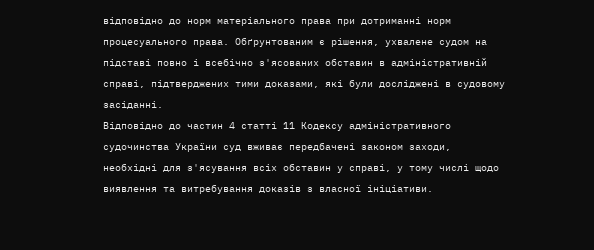відповідно до норм матеріального права при дотриманні норм процесуального права. Обґрунтованим є рішення, ухвалене судом на підставі повно і всебічно з'ясованих обставин в адміністративній справі, підтверджених тими доказами, які були досліджені в судовому засіданні.
Відповідно до частин 4 статті 11 Кодексу адміністративного судочинства України суд вживає передбачені законом заходи, необхідні для з'ясування всіх обставин у справі, у тому числі щодо виявлення та витребування доказів з власної ініціативи.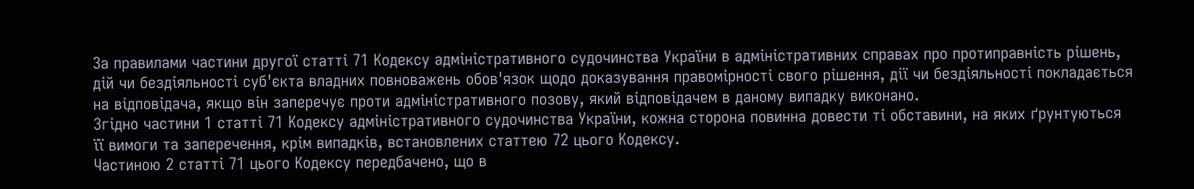За правилами частини другої статті 71 Кодексу адміністративного судочинства України в адміністративних справах про протиправність рішень, дій чи бездіяльності суб'єкта владних повноважень обов'язок щодо доказування правомірності свого рішення, дії чи бездіяльності покладається на відповідача, якщо він заперечує проти адміністративного позову, який відповідачем в даному випадку виконано.
Згідно частини 1 статті 71 Кодексу адміністративного судочинства України, кожна сторона повинна довести ті обставини, на яких ґрунтуються її вимоги та заперечення, крім випадків, встановлених статтею 72 цього Кодексу.
Частиною 2 статті 71 цього Кодексу передбачено, що в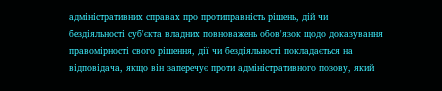адміністративних справах про протиправність рішень, дій чи бездіяльності суб'єкта владних повноважень обов'язок щодо доказування правомірності свого рішення, дії чи бездіяльності покладається на відповідача, якщо він заперечує проти адміністративного позову, який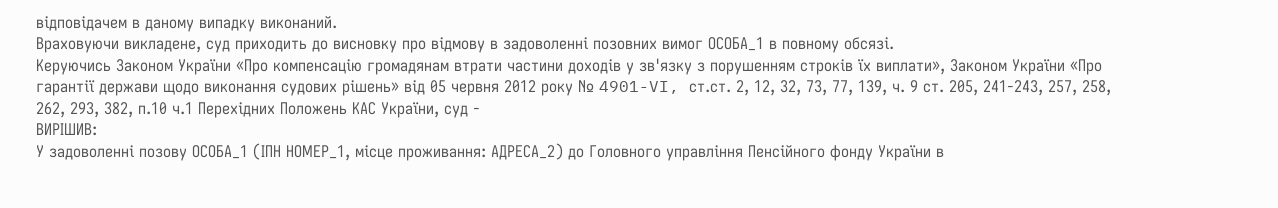відповідачем в даному випадку виконаний.
Враховуючи викладене, суд приходить до висновку про відмову в задоволенні позовних вимог ОСОБА_1 в повному обсязі.
Керуючись Законом України «Про компенсацію громадянам втрати частини доходів у зв'язку з порушенням строків їх виплати», Законом України «Про гарантії держави щодо виконання судових рішень» від 05 червня 2012 року № 4901-VI, ст.ст. 2, 12, 32, 73, 77, 139, ч. 9 ст. 205, 241-243, 257, 258, 262, 293, 382, п.10 ч.1 Перехідних Положень КАС України, суд -
ВИРІШИВ:
У задоволенні позову ОСОБА_1 (ІПН НОМЕР_1, місце проживання: АДРЕСА_2) до Головного управління Пенсійного фонду України в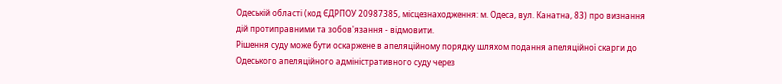Одеській області (код ЄДРПОУ 20987385, місцезнаходження: м. Одеса, вул. Канатна, 83) про визнання дій протиправними та зобов'язання - відмовити.
Рішення суду може бути оскаржене в апеляційному порядку шляхом подання апеляційної скарги до Одеського апеляційного адміністративного суду через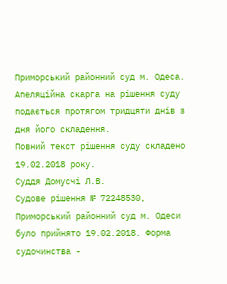Приморський районний суд м. Одеса. Апеляційна скарга на рішення суду подається протягом тридцяти днів з дня його складення.
Повний текст рішення суду складено 19.02.2018 року.
Суддя Домусчі Л.В.
Судове рішення № 72248530, Приморський районний суд м. Одеси було прийнято 19.02.2018. Форма судочинства -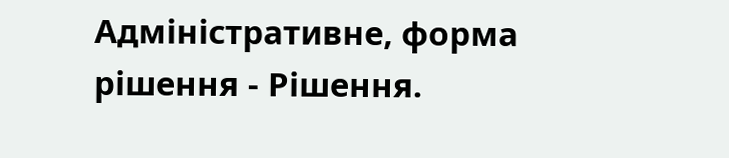Адміністративне, форма рішення - Рішення.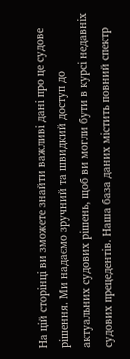На цій сторінці ви зможете знайти важливі дані про це судове рішення. Ми надаємо зручний та швидкий доступ до актуальних судових рішень, щоб ви могли бути в курсі недавніх судових прецедентів. Наша база даних містить повний спектр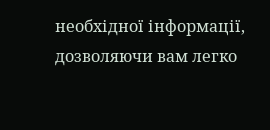необхідної інформації, дозволяючи вам легко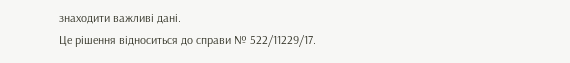знаходити важливі дані.
Це рішення відноситься до справи № 522/11229/17.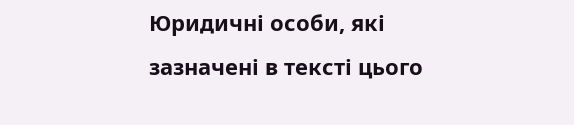Юридичні особи, які зазначені в тексті цього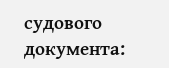судового документа: